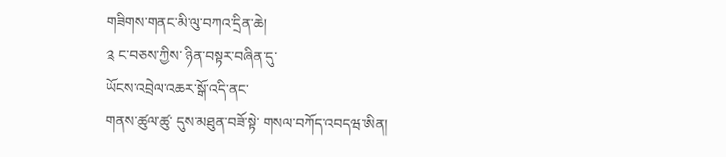གཟིགས་གནང་མི་ལུ་བཀའ་དྲིན་ཆེ།
༉ ང་བཅས་ཀྱིས་ ཉིན་བསྟར་བཞིན་དུ་
ཡོངས་འབྲེལ་འཆར་སྒོ་འདི་ནང་
གནས་ཚུལ་ཚུ་ དུས་མཐུན་བཟོ་སྟེ་ གསལ་བཀོད་འབདཝ་ཨིན།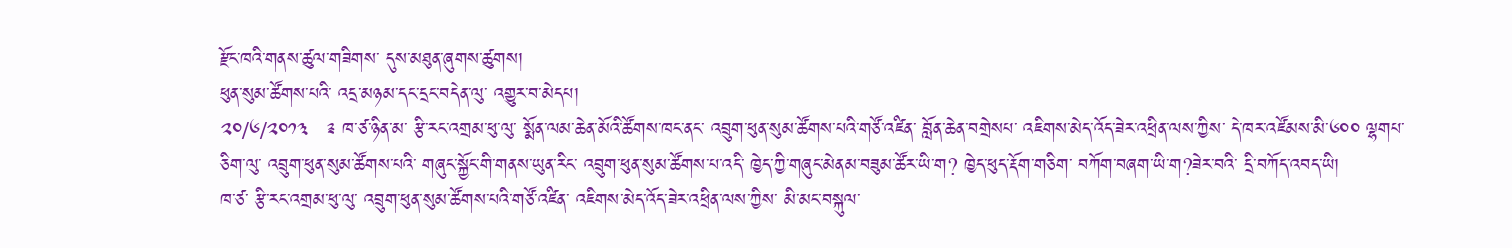རྫོང་ཁའི་གནས་ཚུལ་གཟིགས་ དུས་མཐུན་ཞུགས་ཚུགས།
ཕུན་སུམ་ཚོགས་པའི་ འདྲ་མཉམ་དང་དྲང་བདེན་ལུ་ འགྱུར་བ་མེདཔ།
༢༠/༦/༢༠༡༣   ༉ ཁ་ཙ་ཉིན་མ་ རྩི་རང་འགྲམ་ཕུ་ལུ་ སྨོན་ལམ་ཆེན་མོའི་ཚོགས་ཁང་ནང་ འབྲུག་ཕུན་སུམ་ཚོགས་པའི་གཙོ་འཛིན་ བློན་ཆེན་བགྲེསཔ་ འཇིགས་མེད་འོད་ཟེར་འཕྲིན་ལས་ཀྱིས་ དེ་ཁར་འཛོམས་མི་༦༠༠ ལྷགཔ་ཅིག་ལུ་ འབྲུག་ཕུན་སུམ་ཚོགས་པའི་ གཞུང་སྐྱོང་གི་གནས་ཡུན་རིང་ འབྲུག་ཕུན་སུམ་ཚོགས་པ་འདི་ ཁྱེད་ཀྱི་གཞུང་མེནམ་བཟུམ་ཚོར་ཡི་ག? ཁྱེད་ཕུད་རྡོག་གཅིག་ བཀོག་བཞག་ཡི་ག?ཟེར་བའི་ དྲི་བཀོད་འབད་ཡི།
ཁ་ཙ་ རྩི་རང་འགྲམ་ཕུ་ལུ་ འབྲུག་ཕུན་སུམ་ཚོགས་པའི་གཙོ་འཛིན་ འཇིགས་མེད་འོད་ཟེར་འཕྲིན་ལས་ཀྱིས་ མི་མང་བསྐུལ་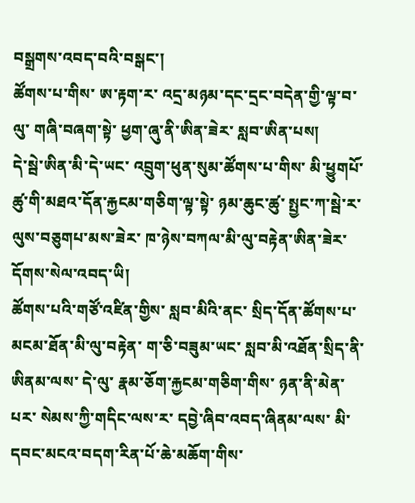བསྒྲགས་འབད་བའི་བསྒང་།
ཚོགས་པ་གིས་ ཨ་རྟག་ར་ འདྲ་མཉམ་དང་དྲང་བདེན་གྱི་ལྟ་བ་ལུ་ གཞི་བཞག་སྟེ་ ཕྱག་ཞུ་ནི་ཨིན་ཟེར་ སླབ་ཨིན་པས།
དེ་སྦེ་ཨིན་མི་དེ་ཡང་ འབྲུག་ཕུན་སུམ་ཚོགས་པ་གིས་ མི་ཕྱུགཔོ་ཚུ་གི་མཐའ་དོན་རྐྱངམ་གཅིག་ལྟ་སྟེ་ ཉམ་ཆུང་ཚུ་ སྤྱང་ཀ་སྦེ་ར་ ལུས་བཅུགཔ་མས་ཟེར་ ཁ་ཉེས་བཀལ་མི་ལུ་བརྟེན་ཨིན་ཟེར་ དོགས་སེལ་འབད་ཡི།
ཚོགས་པའི་གཙོ་འཛིན་གྱིས་ སླབ་མིའི་ནང་ སྲིད་དོན་ཚོགས་པ་མངམ་ཐོན་མི་ལུ་བརྟེན་ ག་ཅི་བཟུམ་ཡང་ སླབ་མི་འཐོན་སྲིད་ནི་ཨིནམ་ལས་ དེ་ལུ་ རྣམ་ཅོག་རྐྱངམ་གཅིག་གིས་ ཉན་ནི་མེན་པར་ སེམས་ཀྱི་གདིང་ལས་ར་ དབྱེ་ཞིབ་འབད་ཞིནམ་ལས་ མི་དབང་མངའ་བདག་རིན་པོ་ཆེ་མཆོག་གིས་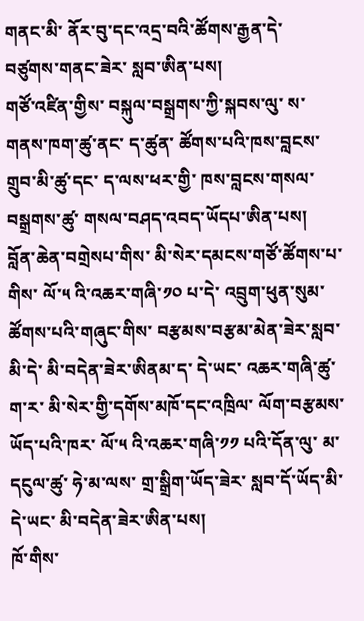གནང་མི་ ནོར་བུ་དང་འདྲ་བའི་ཚོགས་རྒྱན་དེ་ བཙུགས་གནང་ཟེར་ སླབ་ཨིན་པས།
གཙོ་འཛིན་གྱིས་ བསྐུལ་བསྒྲགས་ཀྱི་སྐབས་ལུ་ ས་གནས་ཁག་ཚུ་ནང་ ད་ཚུན་ ཚོགས་པའི་ཁས་བླངས་གྲུབ་མི་ཚུ་དང་ ད་ལས་ཕར་གྱི་ ཁས་བླངས་གསལ་བསྒྲགས་ཚུ་ གསལ་བཤད་འབད་ཡོདཔ་ཨིན་པས།
བློན་ཆེན་བགྲེསཔ་གིས་ མི་སེར་དམངས་གཙོ་ཚོགས་པ་གིས་ ལོ་༥ འི་འཆར་གཞི་༡༠ པ་དེ་ འབྲུག་ཕུན་སུམ་ཚོགས་པའི་གཞུང་གིས་ བརྩམས་བརྩམ་མེན་ཟེར་སླབ་མི་དེ་ མི་བདེན་ཟེར་ཨིནམ་ད་ དེ་ཡང་ འཆར་གཞི་ཚུ་ག་ར་ མི་སེར་གྱི་དགོས་མཁོ་དང་འཁྲིལ་ ལོག་བརྩམས་ཡོད་པའི་ཁར་ ལོ་༥ འི་འཆར་གཞི་༡༡ པའི་དོན་ལུ་ མ་དངུལ་ཚུ་ ཧེ་མ་ལས་ གྲ་སྒྲིག་ཡོད་ཟེར་ སླབ་དོ་ཡོད་མི་དེ་ཡང་ མི་བདེན་ཟེར་ཨིན་པས།
ཁོ་གིས་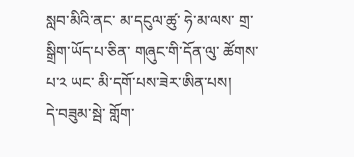སླབ་མིའི་ནང་ མ་དངུལ་ཚུ་ ཧེ་མ་ལས་ གྲ་སྒྲིག་ཡོད་པ་ཅིན་ གཞུང་གི་དོན་ལུ་ ཚོགས་པ་༢ ཡང་ མི་དགོ་པས་ཟེར་ཨིན་པས།
དེ་བཟུམ་སྦེ་ གློག་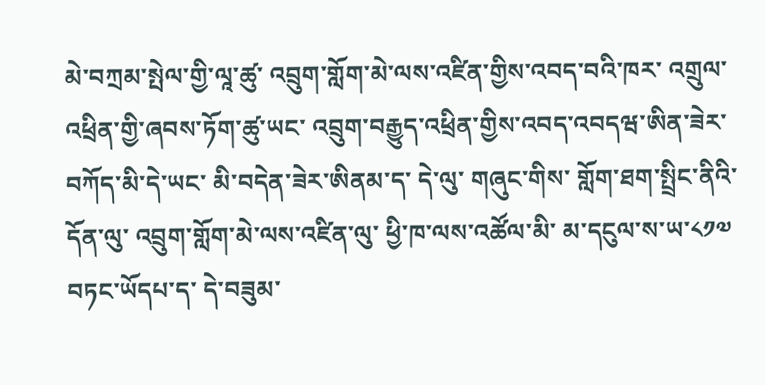མེ་བཀྲམ་སྤེལ་གྱི་ལཱ་ཚུ་ འབྲུག་གློག་མེ་ལས་འཛིན་གྱིས་འབད་བའི་ཁར་ འགྲུལ་འཕྲིན་གྱི་ཞབས་ཏོག་ཚུ་ཡང་ འབྲུག་བརྒྱུད་འཕྲིན་གྱིས་འབད་འབདཝ་ཨིན་ཟེར་ བཀོད་མི་དེ་ཡང་ མི་བདེན་ཟེར་ཨིནམ་ད་ དེ་ལུ་ གཞུང་གིས་ གློག་ཐག་སྤྲིང་ནིའི་དོན་ལུ་ འབྲུག་གློག་མེ་ལས་འཛིན་ལུ་ ཕྱི་ཁ་ལས་འཚོལ་མི་ མ་དངུལ་ས་ཡ་༨༡༧ བཏང་ཡོདཔ་ད་ དེ་བཟུམ་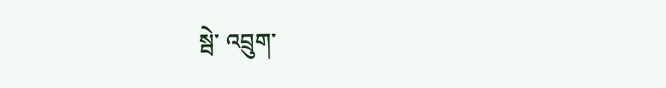སྦེ་ འབྲུག་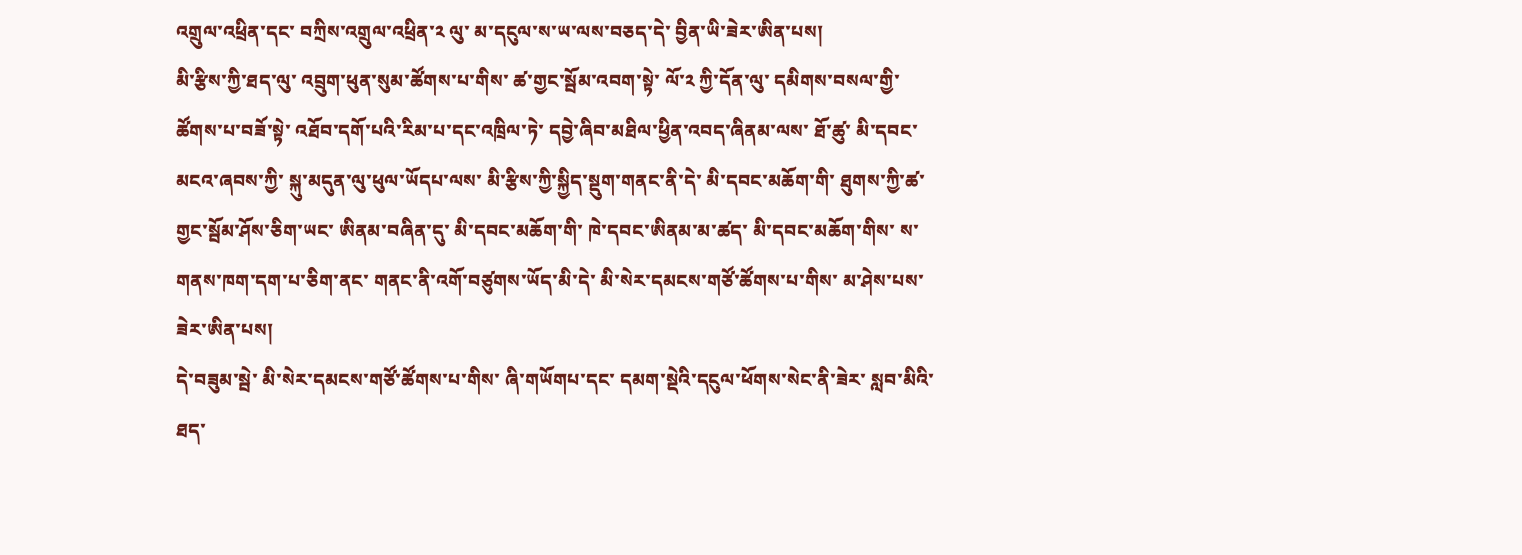འགྲུལ་འཕྲིན་དང་ བཀྲིས་འགྲུལ་འཕྲིན་༢ ལུ་ མ་དངུལ་ས་ཡ་ལས་བཅད་དེ་ བྱིན་ཡི་ཟེར་ཨིན་པས།
མི་རྩིས་ཀྱི་ཐད་ལུ་ འབྲུག་ཕུན་སུམ་ཚོགས་པ་གིས་ ཚ་གྱང་སྦོམ་འབག་སྟེ་ ལོ་༢ ཀྱི་དོན་ལུ་ དམིགས་བསལ་གྱི་ཚོགས་པ་བཟོ་སྟེ་ འཐོབ་དགོ་པའི་རིམ་པ་དང་འཁྲིལ་ཏེ་ དབྱེ་ཞིབ་མཐིལ་ཕྱིན་འབད་ཞིནམ་ལས་ ཐོ་ཚུ་ མི་དབང་མངའ་ཞབས་ཀྱི་ སྐུ་མདུན་ལུ་ཕུལ་ཡོདཔ་ལས་ མི་རྩིས་ཀྱི་སྐྱིད་སྡུག་གནང་ནི་དེ་ མི་དབང་མཆོག་གི་ ཐུགས་ཀྱི་ཚ་གྱང་སྦོམ་ཤོས་ཅིག་ཡང་ ཨིནམ་བཞིན་དུ་ མི་དབང་མཆོག་གི་ ཁེ་དབང་ཨིནམ་མ་ཚད་ མི་དབང་མཆོག་གིས་ ས་གནས་ཁག་དག་པ་ཅིག་ནང་ གནང་ནི་འགོ་བཙུགས་ཡོད་མི་དེ་ མི་སེར་དམངས་གཙོ་ཚོགས་པ་གིས་ མ་ཤེས་པས་ཟེར་ཨིན་པས།
དེ་བཟུམ་སྦེ་ མི་སེར་དམངས་གཙོ་ཚོགས་པ་གིས་ ཞི་གཡོགཔ་དང་ དམག་སྡེའི་དངུལ་ཕོགས་སེང་ནི་ཟེར་ སླབ་མིའི་ཐད་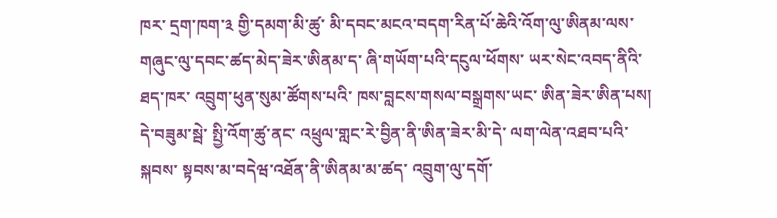ཁར་ དྲག་ཁག་༣ གྱི་དམག་མི་ཚུ་ མི་དབང་མངའ་བདག་རིན་པོ་ཆེའི་འོག་ལུ་ཨིནམ་ལས་ གཞུང་ལུ་དབང་ཚད་མེད་ཟེར་ཨིནམ་ད་ ཞི་གཡོག་པའི་དངུལ་ཕོགས་ ཡར་སེང་འབད་ནིའི་ཐད་ཁར་ འབྲུག་ཕུན་སུམ་ཚོགས་པའི་ ཁས་བླངས་གསལ་བསྒྲགས་ཡང་ ཨིན་ཟེར་ཨིན་པས།
དེ་བཟུམ་སྦེ་ སྤྱི་འོག་ཚུ་ནང་ འཕྲུལ་གླང་རེ་བྱིན་ནི་ཨིན་ཟེར་མི་དེ་ ལག་ལེན་འཐབ་པའི་སྐབས་ སྟབས་མ་བདེཝ་འཐོན་ནི་ཨིནམ་མ་ཚད་ འབྲུག་ལུ་དགོ་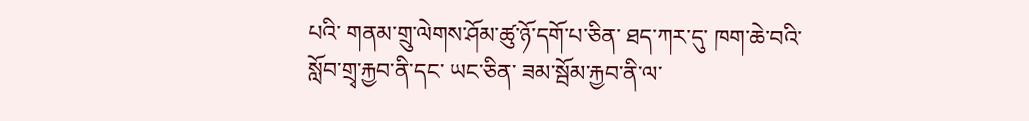པའི་ གནམ་གྲུ་ལེགས་ཤོམ་ཚུ་ཉོ་དགོ་པ་ཅིན་ ཐད་ཀར་དུ་ ཁག་ཆེ་བའི་ སློབ་གྲྭ་རྐྱབ་ནི་དང་ ཡང་ཅིན་ ཟམ་སྦོམ་རྐྱབ་ནི་ལ་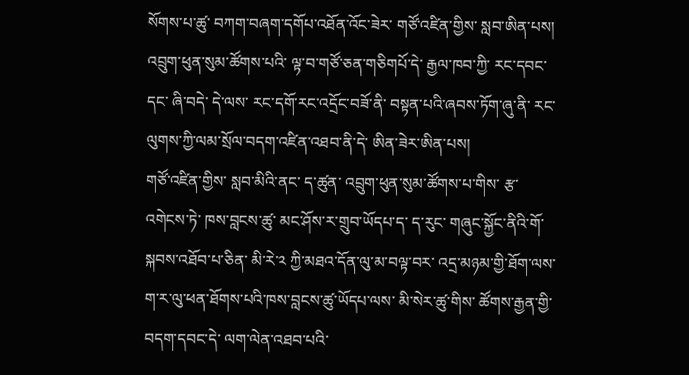སོགས་པ་ཚུ་ བཀག་བཞག་དགོཔ་འཐོན་འོང་ཟེར་ གཙོ་འཛིན་གྱིས་ སླབ་ཨིན་པས།
འབྲུག་ཕུན་སུམ་ཚོགས་པའི་ ལྟ་བ་གཙོ་ཅན་གཅིགཔོ་དེ་ རྒྱལ་ཁབ་ཀྱི་ རང་དབང་དང་ ཞི་བདེ་ དེ་ལས་ རང་དགོ་རང་འདྲོང་བཟོ་ནི་ བསྟན་པའི་ཞབས་ཏོག་ཞུ་ནི་ རང་ལུགས་ཀྱི་ལམ་སྲོལ་བདག་འཛིན་འཐབ་ནི་དེ་ ཨིན་ཟེར་ཨིན་པས།
གཙོ་འཛིན་གྱིས་ སླབ་མིའི་ནང་ ད་ཚུན་ འབྲུག་ཕུན་སུམ་ཚོགས་པ་གིས་ རྩ་འགེངས་ཏེ་ ཁས་བླངས་ཚུ་ མང་ཤོས་ར་གྲུབ་ཡོདཔ་ད་ ད་རུང་ གཞུང་སྐྱོང་ནིའི་གོ་སྐབས་འཐོབ་པ་ཅིན་ མི་རེ་༢ ཀྱི་མཐའ་དོན་ལུ་མ་བལྟ་བར་ འདྲ་མཉམ་གྱི་ཐོག་ལས་ ག་ར་ལུ་ཕན་ཐོགས་པའི་ཁས་བླངས་ཚུ་ཡོདཔ་ལས་ མི་སེར་ཚུ་གིས་ ཚོགས་རྒྱན་གྱི་བདག་དབང་དེ་ ལག་ལེན་འཐབ་པའི་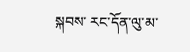སྐབས་ རང་དོན་ལུ་མ་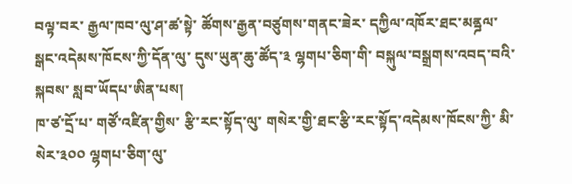བལྟ་བར་ རྒྱལ་ཁབ་ལུ་ཤ་ཚ་སྟེ་ ཚོགས་རྒྱན་བཙུགས་གནང་ཟེར་ དཀྱིལ་འཁོར་ཐང་མནྜལ་སྒང་འདེམས་ཁོངས་ཀྱི་དོན་ལུ་ དུས་ཡུན་ཆུ་ཚོད་༣ ལྷགཔ་ཅིག་གི་ བསྐུལ་བསྒྲགས་འབད་བའི་སྐབས་ སླབ་ཡོདཔ་ཨིན་པས།
ཁ་ཙ་དྲོ་པ་ གཙོ་འཛིན་གྱིས་ རྩི་རང་སྟོད་ལུ་ གསེར་གྱི་ཐང་རྩི་རང་སྟོད་འདེམས་ཁོངས་ཀྱི་ མི་སེར་༣༠༠ ལྷགཔ་ཅིག་ལུ་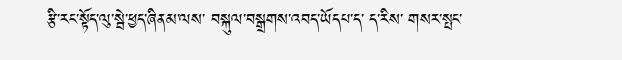རྩི་རང་སྟོད་ལུ་སྦེ་ཕྱད་ཞིནམ་ལས་ བསྐུལ་བསྒྲགས་འབད་ཡོདཔ་ད་ ད་རིས་ གསར་སྤང་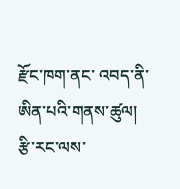རྫོང་ཁག་ནང་ འབད་ནི་ཨིན་པའི་གནས་ཚུལ།
རྩི་རང་ལས་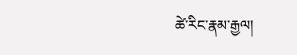ཚེ་རིང་རྣམ་རྒྱལ།